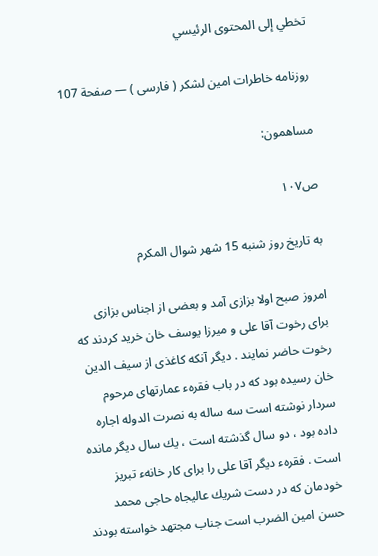تخطي إلى المحتوى الرئيسي

روزنامه خاطرات امين لشكر ( فارسى ) — صفحة 107

مساهمون:

ص١٠٧

به تاريخ روز شنبه 15 شهر شوال المكرم

امروز صبح اولا بزازى آمد و بعضى از اجناس بزازى براى رخوت آقا على و ميرزا يوسف خان خريد كردند كه رخوت حاضر نمايند . ديگر آنكه كاغذى از سيف الدين خان رسيده بود كه در باب فقرهء عمارتهاى مرحوم سردار نوشته است سه ساله به نصرت الدوله اجاره داده بود ، دو سال گذشته است ، يك سال ديگر مانده است . فقرهء ديگر آقا على را براى كار خانهء تبريز خودمان كه در دست شريك عاليجاه حاجى محمد حسن امين الضرب است جناب مجتهد خواسته بودند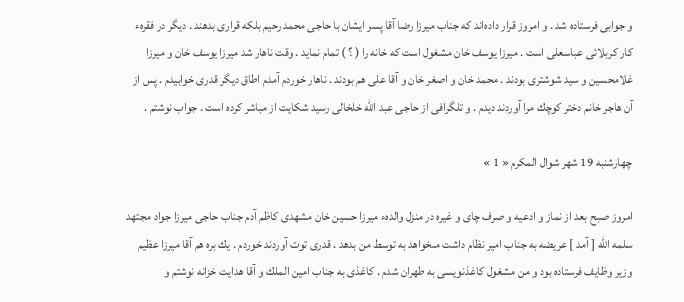و جوابى فرستاده شد . و امروز قرار داده‌اند كه جناب ميرزا رضا آقا پسر ايشان با حاجى محمد رحيم بلكه قرارى بدهند . ديگر در فقرهء كار كربلائى عباسعلى است . ميرزا يوسف خان مشغول است كه خانه را ( ؟ ) تمام نمايد . وقت ناهار شد ميرزا يوسف خان و ميرزا غلامحسين و سيد شوشترى بودند . محمد خان و اصغر خان و آقا على هم بودند . ناهار خوردم آمدم اطاق ديگر قدرى خوابيدم . پس از آن هاجر خانم دختر كوچك مرا آوردند ديدم . و تلگرافى از حاجى عبد الله خلخالى رسيد شكايت از مباشر كرده است . جواب نوشتم .

چهارشنبه 19 شهر شوال المكرم « 1 »

امروز صبح بعد از نماز و ادعيه و صرف چاى و غيره در منزل والدهء ميرزا حسين خان مشهدى كاظم آدم جناب حاجى ميرزا جواد مجتهد سلمه الله [ آمد ] عريضه به جناب امير نظام داشت مىخواهد به توسط من بدهد . قدرى توت آوردند خوردم . يك بره هم آقا ميرزا عظيم وزير وظايف فرستاده بود و من مشغول كاغذنويسى به طهران شدم . كاغذى به جناب امين الملك و آقا هدايت خزانه نوشتم و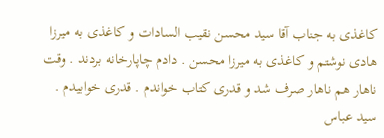كاغذى به جناب آقا سيد محسن نقيب السادات و كاغذى به ميرزا هادى نوشتم و كاغذى به ميرزا محسن . دادم چاپارخانه بردند . وقت ناهار هم ناهار صرف شد و قدرى كتاب خواندم . قدرى خوابيدم . سيد عباس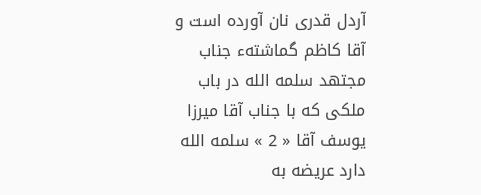آردل قدرى نان آورده است و آقا كاظم گماشتهء جناب مجتهد سلمه الله در باب ملكى كه با جناب آقا ميرزا يوسف آقا « 2 » سلمه الله دارد عريضه به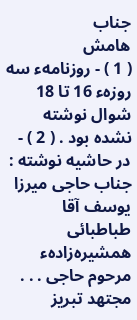جناب
هامش
( 1 ) - روزنامهء سه روزهء 16 تا 18 شوال نوشته نشده بود . ( 2 ) - در حاشيه نوشته : جناب حاجى ميرزا يوسف آقا طباطبائى همشيره‌زادهء مرحوم حاجى . . . مجتهد تبريز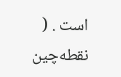است . ( نقطه‌چين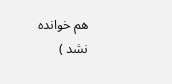هم خوانده نشد )